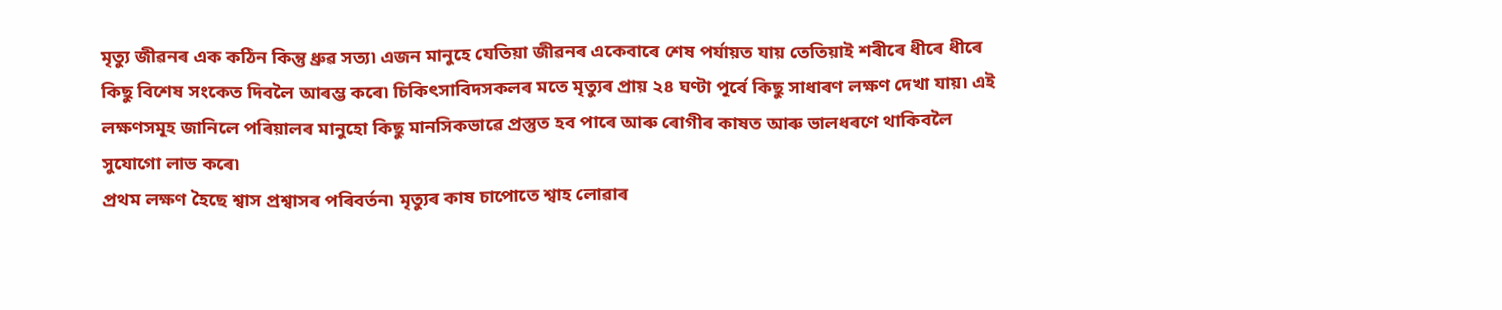মৃত্যু জীৱনৰ এক কঠিন কিন্তু ধ্ৰুৱ সত্য৷ এজন মানুহে যেতিয়া জীৱনৰ একেবাৰে শেষ পৰ্যায়ত যায় তেতিয়াই শৰীৰে ধীৰে ধীৰে কিছু বিশেষ সংকেত দিবলৈ আৰম্ভ কৰে৷ চিকিৎসাবিদসকলৰ মতে মৃত্যুৰ প্ৰায় ২৪ ঘণ্টা পূৰ্বে কিছু সাধাৰণ লক্ষণ দেখা যায়৷ এই লক্ষণসমূহ জানিলে পৰিয়ালৰ মানুহো কিছু মানসিকভাৱে প্ৰস্তুত হব পাৰে আৰু ৰোগীৰ কাষত আৰু ভালধৰণে থাকিবলৈ সুযোগো লাভ কৰে৷
প্ৰথম লক্ষণ হৈছে শ্বাস প্ৰশ্বাসৰ পৰিবৰ্তন৷ মৃত্যুৰ কাষ চাপোতে শ্বাহ লোৱাৰ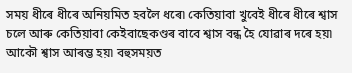সময় ধীৰে ধীৰে অনিয়মিত হবলৈ ধৰে৷ কেতিয়াবা খুবেই ধীৰে ধীৰে শ্বাস চলে আৰু কেতিয়াবা কেইবাছেকণ্ডৰ বাবে শ্বাস বন্ধ হৈ যোৱাৰ দৰে হয়৷ আকৌ শ্বাস আৰম্ভ হয়৷ বহুসময়ত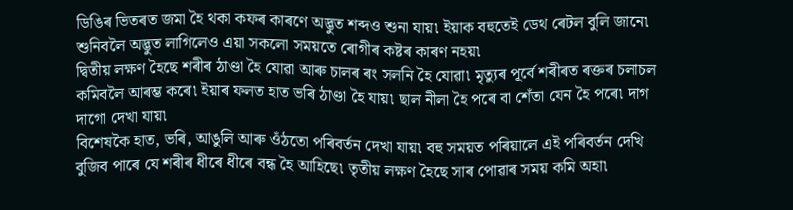ডিঙিৰ ভিতৰত জমা হৈ থকা কফৰ কাৰণে অদ্ভুত শব্দও শুনা যায়৷ ইয়াক বহুতেই ডেথ ৰেটল বুলি জানে৷ শুনিবলৈ অদ্ভুত লাগিলেও এয়া সকলো সময়তে ৰোগীৰ কষ্টৰ কাৰণ নহয়৷
দ্বিতীয় লক্ষণ হৈছে শৰীৰ ঠাণ্ডা হৈ যোৱা আৰু চালৰ ৰং সলনি হৈ যোৱা৷ মৃত্যুৰ পূৰ্বে শৰীৰত ৰক্তৰ চলাচল কমিবলৈ আৰম্ভ কৰে৷ ইয়াৰ ফলত হাত ভৰি ঠাণ্ডা হৈ যায়৷ ছাল নীলা হৈ পৰে বা শেঁতা যেন হৈ পৰে৷ দাগ দাগো দেখা যায়৷
বিশেষকৈ হাত, ভৰি, আঙুলি আৰু ওঁঠতো পৰিবৰ্তন দেখা যায়৷ বহু সময়ত পৰিয়ালে এই পৰিবৰ্তন দেখি বুজিব পাৰে যে শৰীৰ ধীৰে ধীৰে বন্ধ হৈ আহিছে৷ তৃতীয় লক্ষণ হৈছে সাৰ পোৱাৰ সময় কমি অহা৷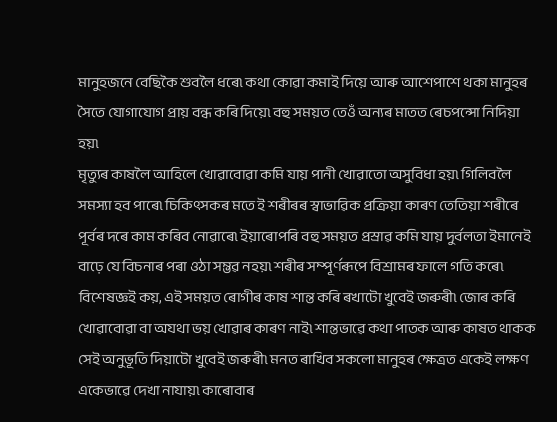মানুহজনে বেছিকৈ শুবলৈ ধৰে৷ কথা কোৱা কমাই দিয়ে আৰু আশেপাশে থকা মানুহৰ সৈতে যোগাযোগ প্ৰায় বন্ধ কৰি দিয়ে৷ বহু সময়ত তেওঁ অন্যৰ মাতত ৰেচপন্সো নিদিয়া হয়৷
মৃত্যুৰ কাষলৈ আহিলে খোৱাবোৱা কমি যায় পানী খোৱাতো অসুবিধা হয়৷ গিলিবলৈ সমস্যা হব পাৰে৷ চিকিৎসকৰ মতে ই শৰীৰৰ স্বাভাৱিক প্ৰক্ৰিয়া কাৰণ তেতিয়া শৰীৰে পূৰ্বৰ দৰে কাম কৰিব নোৱাৰে৷ ইয়াৰোপৰি বহু সময়ত প্ৰস্ৰাৱ কমি যায় দুৰ্বলতা ইমানেই বাঢ়ে যে বিচনাৰ পৰা ওঠা সম্ভৱ নহয়৷ শৰীৰ সম্পূৰ্ণৰূপে বিশ্ৰামৰ ফালে গতি কৰে৷
বিশেষজ্ঞই কয়, এই সময়ত ৰোগীৰ কাষ শান্ত কৰি ৰখাটো খুবেই জৰুৰী৷ জোৰ কৰি খোৱাবোৱা বা অযথা ভয় খোৱাৰ কাৰণ নাই৷ শান্তভাৱে কথা পাতক আৰু কাষত থাকক সেই অনুভূতি দিয়াটো খুবেই জৰুৰী৷ মনত ৰাখিব সকলো মানুহৰ ক্ষেত্ৰত একেই লক্ষণ একেভাৱে দেখা নাযায়৷ কাৰোবাৰ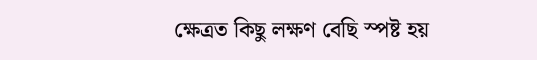ক্ষেত্ৰত কিছু লক্ষণ বেছি স্পষ্ট হয়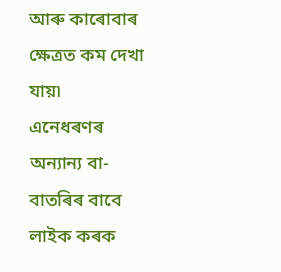আৰু কাৰোবাৰ ক্ষেত্ৰত কম দেখা যায়৷
এনেধৰণৰ অন্যান্য বা-বাতৰিৰ বাবে লাইক কৰক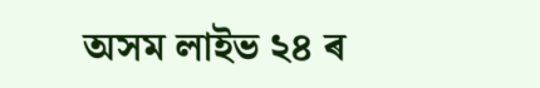অসম লাইভ ২৪ ৰ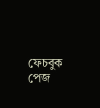ফেচবুক পেজ